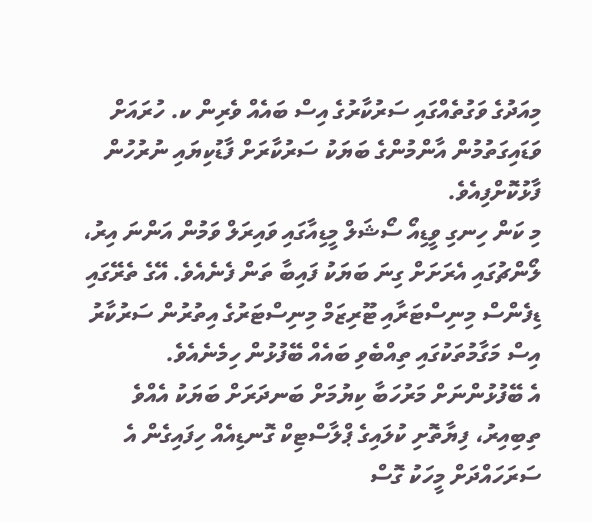މިއަދުގެ ވަގުތެއްގައި ސަރުކާރުގެ އިސް ބައެއް ވެރިން ކ. ހުރައަށް ވަޑައިގަތުމުން އާންމުންގެ ބަޔަކު ސަރުކާރަށް ފާޑުކިޔައި ނުރުހުން ފާޅުކޮށްފިއެވެ.
މި ކަން ހިނގި ވީޑިއޯ ސޯޝަލް މީޑިއާގައި ވައިރަލް ވަމުން އަންނަ އިރު، ލޯންޗުގައި އެރަށަށް ގިނަ ބަޔަކު ފައިބާ ތަން ފެނެއެވެ. އޭގެ ތެރޭގައި ޑިފެންސް މިނިސްޓަރާއި ޓޫރިޒަމް މިނިސްޓަރުގެ އިތުރުން ސަރުކާރު އިސް މަގާމުތަކުގައި ތިއްބެވި ބައެއް ބޭފުޅުން ހިމެނެއެވެ.
އެ ބޭފުޅުންނަށް މަރުހަބާ ކިޔުމަށް ބަނދަރަށް ބަޔަކު އެއްވެ ތިބިއިރު، ފިޔާތޮށި ކުލައިގެ ޕްލާސްޓިކް ގޮނޑިއެއް ހިފައިގެން އެ ސަރަހައްދަށް މީހަކު ގޮސް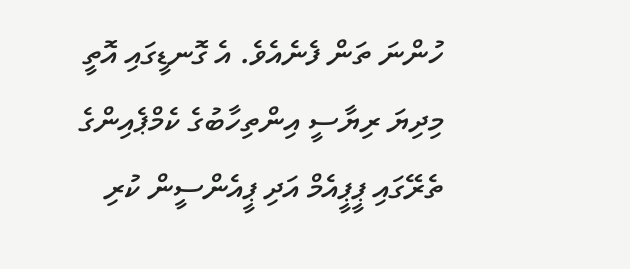ހުންނަ ތަން ފެނެއެވެ. އެ ގޮނޑީގައި އޮތީ މިދިޔަ ރިޔާސީ އިންތިހާބުގެ ކެމްޕެއިންގެ ތެރޭގައި ޕީޕީއެމް އަދި ޕީއެންސީން ކުރި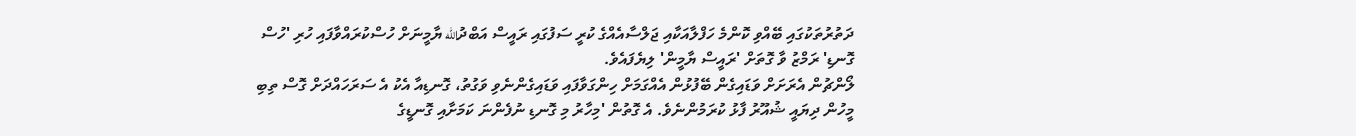ދަތުރުތަކުގައި ބޭއްވި ކޮންމެ ހަފްލާއަކާއި ޖަލްސާއެއްގެ ކުރީ ސަފުގައި ރައީސް އަބްދުالله ޔާމީނަށް ހުސްކުރައްވާފައި ހުރި 'ހުސް ގޮނޑި' ރަމްޒު ވާ ގޮތަށް 'ރައީސް ޔާމީން' ލިޔެފައެވެ.
ލޯންޗުން އެރަށަށް ވަޑައިގެން ބޭފުޅުން އެއްގަމަށް ހިންގަވާފައި ވަޑައިގެންނެވި ވަގުތު، ގޮނޑިއާ އެކު އެ ސަރަހައްދަށް ގޮސް ތިބި މީހުން ދިޔައީ ޝުއޫރު ފާޅު ކުރަމުންނެވެ. އެ ގޮތުން 'މިހާރު މި ގޮނޑި ނުފެންނަ ކަމަށާއި ގޮނޑީގެ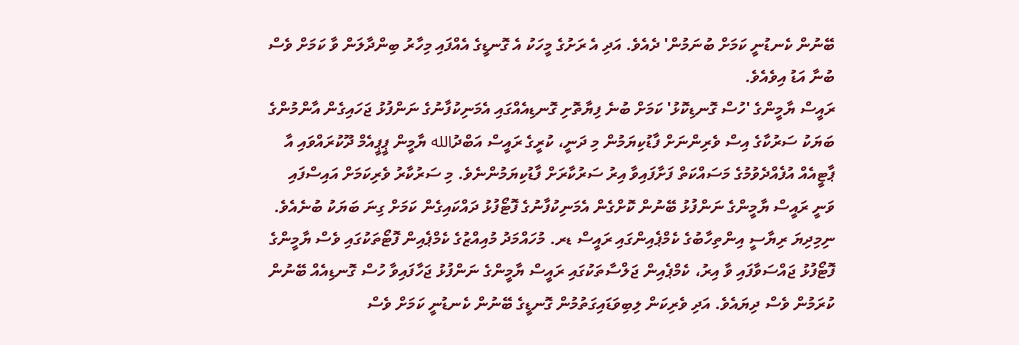ބޭނުން ކެނޑުނީ ކަމަށް ބުނަމުން' ދެއެވެ. އަދި އެ ރަށުގެ މީހަކު އެ ގޮނޑީގެ އެއްފައި މިހާރު ބިންދާލަން ވާ ކަމަށް ވެސް ބުނާ އަޑު އިވެއެވެ.
ރައީސް ޔާމީންގެ 'ހުސް ގޮނޑިކޮޅު' ކަމަށް ބުނެ ފިޔާތޮށި ގޮނޑިއެއްގައި އެމަނިކުފާނުގެ ނަންފުޅު ޖަހައިގެން އާންމުންގެ ބަޔަކު ސަރުކާގެ އިސް ވެރިންނަށް ފާޑުކިޔަމުން މި ދަނީ، ކުރީގެ ރައީސް އަބްދުالله ޔާމީން ޕީޕީއެމް ދޫކުރައްވައި އާ ޕާޓީއެއް އުފެއްދެވުމުގެ މަސައްކަތް ފަށާފައިވާ އިރު ސަރުކާރަށް ފާޑުކިޔަމުންނެވެ. މި ސަރުކާރު ވެރިކަމަށް އައިސްފައި ވަނީ ރައީސް ޔާމީންގެ ނަންފުޅު ބޭނުން ކޮށްގެން އެމަނިކުފާނުގެ ފޮޓޯފުޅު ދައްކައިގެން ކަމަށް ގިނަ ބަޔަކު ބުނެއެވެ.
ނިމިދިޔަ ރިޔާސީ އިންތިހާބުގެ ކެމްޕެއިންގައި ރައީސް ޑރ. މުހައްމަދު މުއިއްޒުގެ ކެމްޕެއިން ފޮޓޯތަކުގައި ވެސް ޔާމީންގެ ފޮޓޯފުޅު ޖައްސަވާފައި ވާ އިރު، ކެމްޕެއިން ޖަލްސާތަކުގައި ރައީސް ޔާމީންގެ ނަންފުޅު ޖަހާފައިވާ ހުސް ގޮނޑިއެއް ބޭނުން ކުރަމުން ވެސް ދިޔައެވެ. އަދި ވެރިކަން ލިބިވަޑައިގަތުމުން ގޮނޑީގެ ބޭނުން ކެނޑުނީ ކަމަށް ވެސް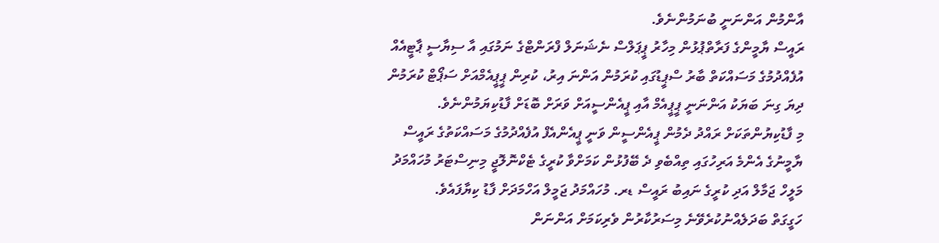އާންމުން އަންނަނީ ބުނަމުންނެވެ.
ރައީސް ޔާމީންގެ ފަރާތްޕުޅުން މިހާރު ޕީޕަލްސް ނެޝަނަލް ފްރަންޓްގެ ނަމުގައި އާ ސިޔާސީ ޕާޓީއެއް އުފެއްދުމުގެ މަސައްކަތް ބާރު ސްޕީޑުގައި ކުރަމުން އަންނަ އިރު، ކުރިން ޕީޕީއެމްއަށް ސަޕޯޓް ކުރަމުން ދިޔަ ގިނަ ބަޔަކު އަންނަނީ ޕީޕީއެމް އާއި ޕީއެންސީއަށް ވަރަށް ބޮޑަށް ފާޑުކިޔަމުންނެވެ.
މި ފާޑުކިޔުންތަކަށް ރައްދު ދެމުން ޕީއެންސީން ވަނީ ޕީއެންއެފް އުފެއްދުމުގެ މަސައްކަތުގެ ރައީސް ޔާމީނުގެ އެންމެ އަރިހުގައި ތިއްބެވި ދެ ބޭފުޅުން ކަމަށްވާ ކުރީގެ ޓެކްނޮލޮޖީ މިނިސްޓަރު މުހައްމަދު މަލީހް ޖަމާލް އަދި ކުރީގެ ނައިބު ރައީސް ޑރ. މުހައްމަދު ޖަމީލް އަހްމަދަށް ފާޑު ކިޔާފައެވެ.
ހަގީގަތް ބަދަލެއްނުކުރެވޭނެ މިސަރުކާރުން ވެރިކަމަށް އަންނަން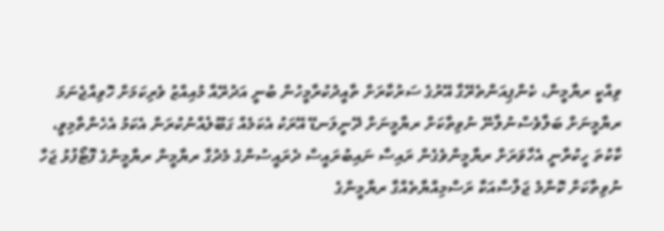ވިއްކީ ރޔާމީން، ކެންޕިއަންތެރޭގާ އޭރުގެ ސަރުކާރަށް ތާއީދުކުރާމީހުން ބުނީ އަދުރޭއާ މުއިއްޒު ވެރިކަމަށް ހޮވިއްޖެނަމަ ރޔާމީނަށް ބަލާވެސްނުލާނޭ ނުވިތާކަށް ރޔާމީނަށް ދޭނީލަނޑޭ އޭރަކު އެކަމެއް ގަބޫލެއްނުކުރަން އެކަމު އެހެންތާމިވީ، ކާކުތަ ހީކުރާނީ އެހާވަރަށް ރޔާމީންވެގެން ރައިސާ ނައިބުރައީސް ދެރައީސުންގެ މެދުގާ ރޔާމީން ރޔާމީންގެ ފޮޓޯފުޅު ޖަހާ ނުވިތާކަށް ކޮންމެ ޖަލްސާއަކާ ރަސްމިއްޔާތެއްގާ ރޔާމީންގެ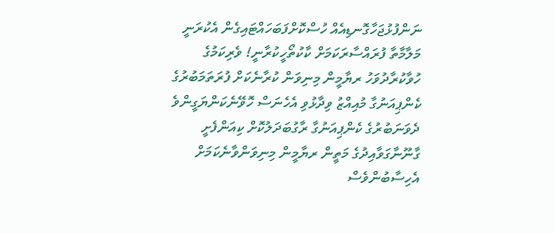ނަންފުޅުޖަހާގޮނޑިއެއް ހުސްކޮށްފަބަހައްޓައިގެން އެކުރަނީ މަލާމާތާ ފުރައްސާރަކަމަށް ކާކުތޯހީކުރާނީ! ވެރިކަމުގެ ހުވާކުރާދުވަހު ރޔާމީން މިނިވަން ކުރާނެކަށް ފުރަތަމަބުރުގެ ކެންޕިއަނުގާ މުއިއްޒު ވިދާޅުވި އެހެނަސް ހޮވޭނެކަންޔަގީންވެ ދެވަނަބުރުގެ ކެންޕިއަނުގާ ރާގުބަދަލުކޮށް ކިއަންފެށީ ގާނޫނާގަވާއިދުގެ މަތީން ރޔާމީން މިނިވަންވާނެކަމަށް އެހިސާބުންވެސް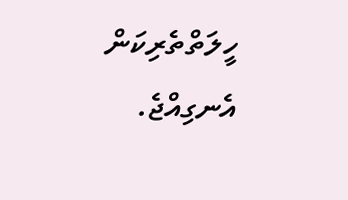ހީލަތްތެރިކަން އެނގިއްޖެ.